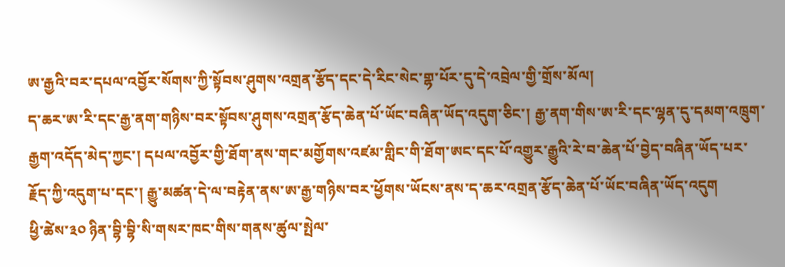ཨ་རྒྱའི་བར་དཔལ་འབྱོར་སོགས་ཀྱི་སྟོབས་ཤུགས་འགྲན་རྩོད་དང་དེ་རིང་སེང་གྷ་པོར་དུ་དེ་འབྲེལ་གྱི་གྲོས་མོལ།
ད་ཆར་ཨ་རི་དང་རྒྱ་ནག་གཉིས་བར་སྟོབས་ཤུགས་འགྲན་རྩོད་ཆེན་པོ་ཡོང་བཞིན་ཡོད་འདུག་ཅིང་། རྒྱ་ནག་གིས་ཨ་རི་དང་ལྷན་དུ་དམག་འཁྲུག་རྒྱག་འདོད་མེད་ཀྱང་། དཔལ་འབྱོར་གྱི་ཐོག་ནས་གང་མགྱོགས་འཛམ་གླིང་གི་ཐོག་ཨང་དང་པོ་འགྱུར་རྒྱུའི་རེ་བ་ཆེན་པོ་བྱེད་བཞིན་ཡོད་པར་རྗོད་ཀྱི་འདུག་པ་དང་། རྒྱུ་མཚན་དེ་ལ་བརྟེན་ནས་ཨ་རྒྱ་གཉིས་བར་ཕྱོགས་ཡོངས་ནས་ད་ཆར་འགྲན་རྩོད་ཆེན་པོ་ཡོང་བཞིན་ཡོད་འདུག
ཕྱི་ཚེས་༣༠ ཉིན་བྷི་བྷི་སི་གསར་ཁང་གིས་གནས་ཚུལ་སྤེལ་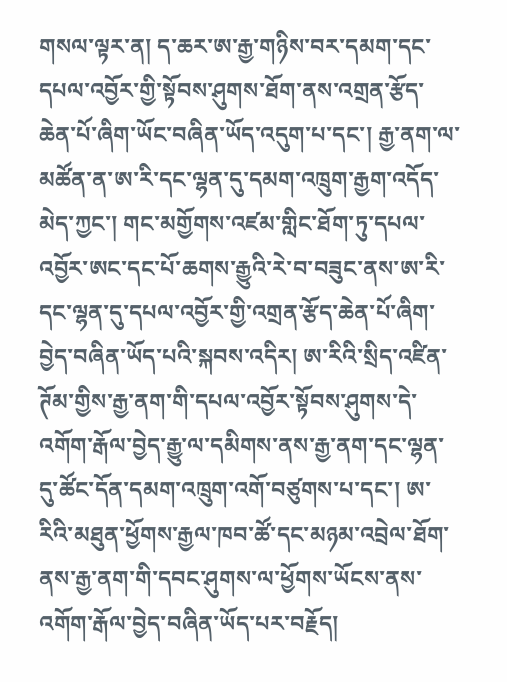གསལ་ལྟར་ན། ད་ཆར་ཨ་རྒྱ་གཉིས་བར་དམག་དང་དཔལ་འབྱོར་གྱི་སྟོབས་ཤུགས་ཐོག་ནས་འགྲན་རྩོད་ཆེན་པོ་ཞིག་ཡོང་བཞིན་ཡོད་འདུག་པ་དང་། རྒྱ་ནག་ལ་མཚོན་ན་ཨ་རི་དང་ལྷན་དུ་དམག་འཁྲུག་རྒྱག་འདོད་མེད་ཀྱང་། གང་མགྱོགས་འཛམ་གླིང་ཐོག་ཏུ་དཔལ་འབྱོར་ཨང་དང་པོ་ཆགས་རྒྱུའི་རེ་བ་བཟུང་ནས་ཨ་རི་དང་ལྷན་དུ་དཔལ་འབྱོར་གྱི་འགྲན་རྩོད་ཆེན་པོ་ཞིག་བྱེད་བཞིན་ཡོད་པའི་སྐབས་འདིར། ཨ་རིའི་སྲིད་འཛིན་ཊོམ་གྱིས་རྒྱ་ནག་གི་དཔལ་འབྱོར་སྟོབས་ཤུགས་དེ་འགོག་རྒོལ་བྱེད་རྒྱུ་ལ་དམིགས་ནས་རྒྱ་ནག་དང་ལྷན་དུ་ཚོང་དོན་དམག་འཁྲུག་འགོ་བཙུགས་པ་དང་། ཨ་རིའི་མཐུན་ཕྱོགས་རྒྱལ་ཁབ་ཚོ་དང་མཉམ་འབྲེལ་ཐོག་ནས་རྒྱ་ནག་གི་དབང་ཤུགས་ལ་ཕྱོགས་ཡོངས་ནས་འགོག་རྒོལ་བྱེད་བཞིན་ཡོད་པར་བརྗོད།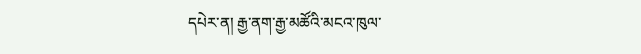དཔེར་ན། རྒྱ་ནག་རྒྱ་མཚོའི་མངའ་ཁུལ་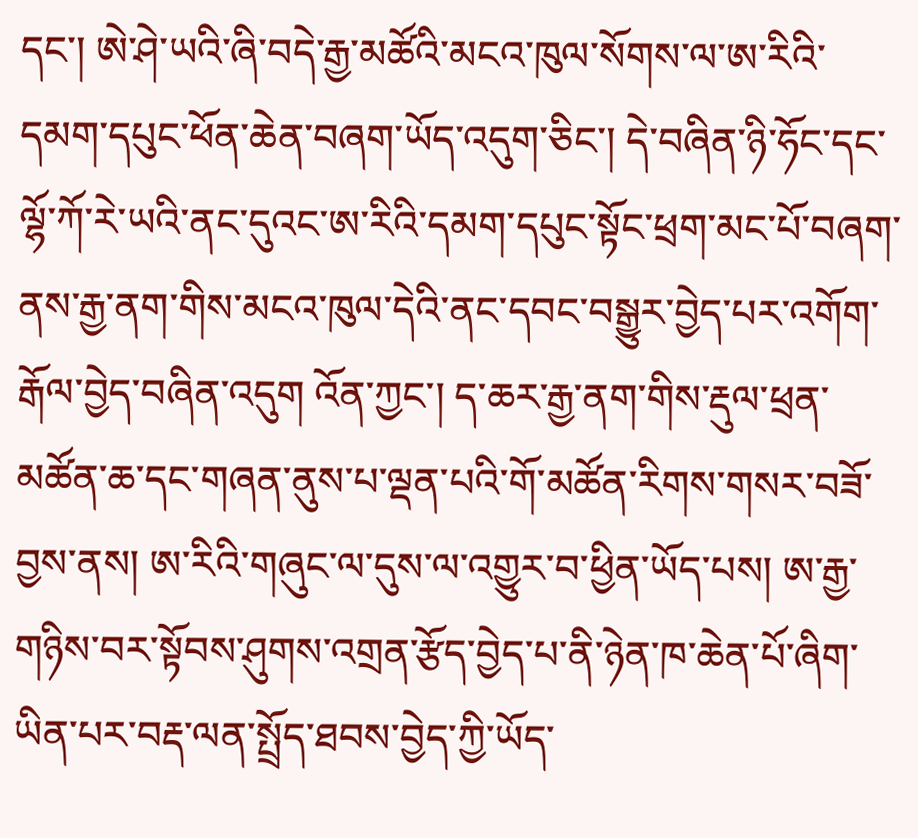དང་། ཨེ་ཤེ་ཡའི་ཞི་བདེ་རྒྱ་མཚོའི་མངའ་ཁུལ་སོགས་ལ་ཨ་རིའི་དམག་དཔུང་ཕོན་ཆེན་བཞག་ཡོད་འདུག་ཅིང་། དེ་བཞིན་ཉི་ཧོང་དང་ལྷོ་ཀོ་རེ་ཡའི་ནང་དུའང་ཨ་རིའི་དམག་དཔུང་སྟོང་ཕྲག་མང་པོ་བཞག་ནས་རྒྱ་ནག་གིས་མངའ་ཁུལ་དེའི་ནང་དབང་བསྒྱུར་བྱེད་པར་འགོག་རྒོལ་བྱེད་བཞིན་འདུག འོན་ཀྱང་། ད་ཆར་རྒྱ་ནག་གིས་རྡུལ་ཕྲན་མཚོན་ཆ་དང་གཞན་ནུས་པ་ལྡན་པའི་གོ་མཚོན་རིགས་གསར་བཟོ་བྱས་ནས། ཨ་རིའི་གཞུང་ལ་དུས་ལ་འགྱུར་བ་ཕྱིན་ཡོད་པས། ཨ་རྒྱ་གཉིས་བར་སྟོབས་ཤུགས་འགྲན་རྩོད་བྱེད་པ་ནི་ཉེན་ཁ་ཆེན་པོ་ཞིག་ཡིན་པར་བརྡ་ལན་སྤྲོད་ཐབས་བྱེད་ཀྱི་ཡོད་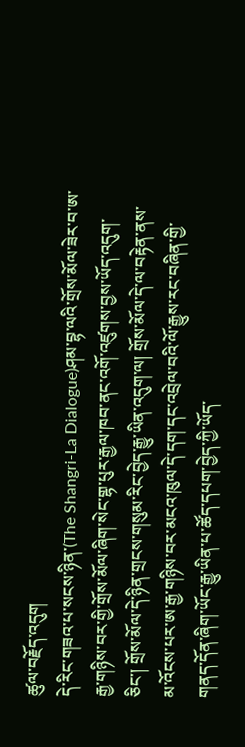ཚུལ་བརྗོད་འདུག
དེ་རིང་གཟའ་པ་སངས་ཉིན་(The Shangri-La Dialogue)ཤམ་བྷ་ལའི་གྲོས་མོལ་ཟེར་བ་ཨ་རྒྱ་གཉིས་བར་གྱི་གྲོས་མོལ་ཞིག་སེང་གྷ་པུར་རྒྱལ་ཁབ་ནང་འགོ་འཛུགས་བྱས་ཡོད་འདུག་ཅིང་། གྲོས་མོལ་དེ་ཉིན་གྲངས་གསུམ་རིང་བྱེད་རྒྱུ་ཡིན་འདུག་ལ། གྲོས་མོལ་དེ་ལ་བརྟེན་ནས་མ་འོངས་པར་ཨ་རྒྱ་གཉིས་བར་མངའ་ཁུལ་དེ་དག་དང་འབྲེལ་བའི་ལོ་རྒྱུས་རང་བཞིན་གྱི་གནད་དོན་ཞིག་ཡོང་རྒྱུ་ཡིན་པ་ཚོད་དཔག་བྱེད་ཀྱི་ཡོད་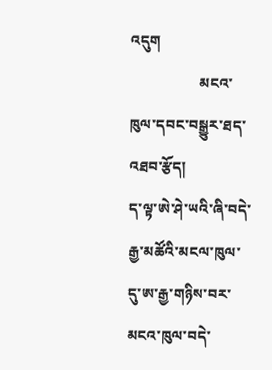འདུག
                   མངའ་ཁུལ་དབང་བསྒྱུར་ཐད་འཐབ་རྩོད།
ད་ལྟ་ཨེ་ཤེ་ཡའི་ཞི་བདེ་རྒྱ་མཚོའི་མངལ་ཁུལ་དུ་ཨ་རྒྱ་གཉིས་བར་མངའ་ཁུལ་བདེ་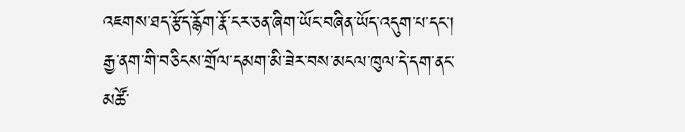འཇགས་ཐད་རྩོད་རྙོག་རྣོ་ངར་ཅན་ཞིག་ཡོང་བཞིན་ཡོད་འདུག་པ་དང་། རྒྱ་ནག་གི་བཅིངས་གྲོལ་དམག་མི་ཟེར་བས་མངལ་ཁུལ་དེ་དག་ནང་མཚོ་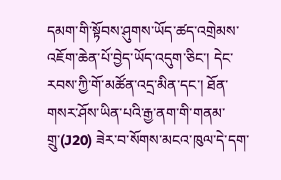དམག་གི་སྟོབས་ཤུགས་ཡོད་ཚད་འགྲེམས་འཇོག་ཆེན་པོ་བྱེད་ཡོད་འདུག་ཅིང་། དེང་རབས་ཀྱི་གོ་མཚོན་འདྲ་མིན་དང་། ཐོན་གསར་ཤོས་ཡིན་པའི་རྒྱ་ནག་གི་གནམ་གྲུ་(J20) ཟེར་བ་སོགས་མངའ་ཁུལ་དེ་དག་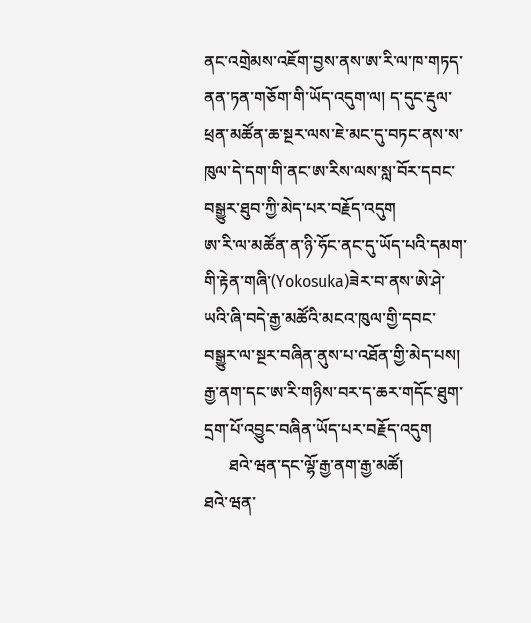ནང་འགྲེམས་འཇོག་བྱས་ནས་ཨ་རི་ལ་ཁ་གཏད་ནན་ཏན་གཅོག་གི་ཡོད་འདུག་ལ། ད་དུང་རྡུལ་ཕྲན་མཚོན་ཆ་སྔར་ལས་ཇེ་མང་དུ་བཏང་ནས་ས་ཁུལ་དེ་དག་གི་ནང་ཨ་རིས་ལས་སླ་བོར་དབང་བསྒྱུར་ཐུབ་ཀྱི་མེད་པར་བརྗོད་འདུག
ཨ་རི་ལ་མཚོན་ན་ཉི་ཧོང་ནང་དུ་ཡོད་པའི་དམག་གི་རྟེན་གཞི་(Yokosuka)ཟེར་བ་ནས་ཨེ་ཤེ་ཡའི་ཞི་བདེ་རྒྱ་མཚོའི་མངའ་ཁུལ་གྱི་དབང་བསྒྱུར་ལ་སྔར་བཞིན་ནུས་པ་འཐོན་གྱི་མེད་པས། རྒྱ་ནག་དང་ཨ་རི་གཉིས་བར་ད་ཆར་གདོང་ཐུག་དྲག་པོ་འབྱུང་བཞིན་ཡོད་པར་བརྗོད་འདུག
      ཐའེ་ཝན་དང་ལྷོ་རྒྱ་ནག་རྒྱ་མཚོ།
ཐའེ་ཝན་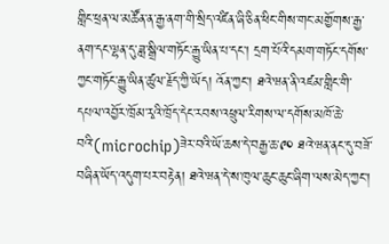གླིང་ཕྲན་ལ་མཚོན་ན་རྒྱ་ནག་གི་སྲིད་འཛིན་ཞི་ཅིན་ཕིང་གིས་གང་མགྱོགས་རྒྱ་ནག་དང་ལྷན་དུ་ཟླ་སྒྲིལ་གཏོང་རྒྱུ་ཡིན་པ་དང་། དྲག་པོའི་དམག་གཏོང་དགོས་ཀྱང་གཏོང་རྒྱུ་ཡིན་ཚུལ་རྗོད་ཀྱི་ཡོད། འོན་ཀྱང་། ཐའེ་ཝན་ནི་འཛམ་གླིང་གི་དཔལ་འབྱོར་ཁྲོམ་རྭའི་ཁྲོད་དེང་རབས་འཕྲུལ་རིགས་ལ་དགོས་མཁོ་ཆེ་བའི་(microchip)ཟེར་བའི་ཡོ་ཆས་དེ་བརྒྱ་ཆ་༩༠ ཐའེ་ཝན་ནང་དུ་བཟོ་བཞིན་ཡོད་འདུག་པར་བརྟེན། ཐའེ་ཝན་དེ་ས་ཁུལ་ཆུང་ཆུང་ཞིག་ལས་མེད་ཀྱང་།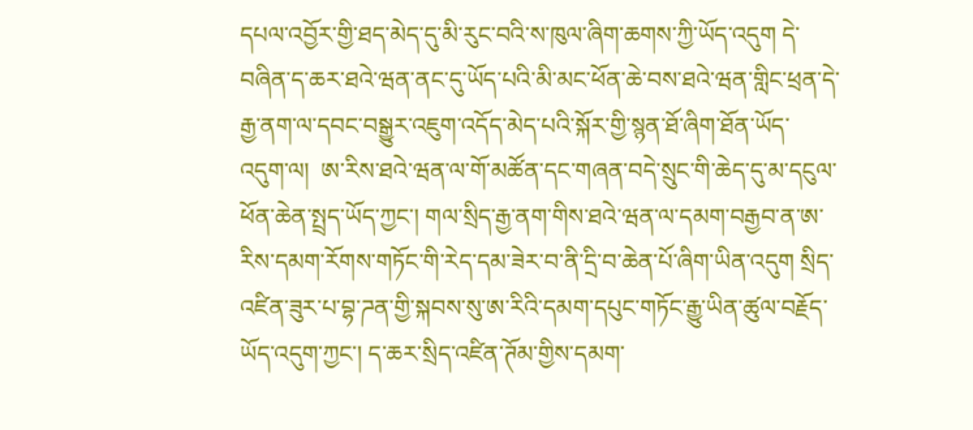དཔལ་འབྱོར་གྱི་ཐད་མེད་དུ་མི་རུང་བའི་ས་ཁུལ་ཞིག་ཆགས་ཀྱི་ཡོད་འདུག དེ་བཞིན་ད་ཆར་ཐའེ་ཝན་ནང་དུ་ཡོད་པའི་མི་མང་ཕོན་ཆེ་བས་ཐའེ་ཝན་གླིང་ཕྲན་དེ་རྒྱ་ནག་ལ་དབང་བསྒྱུར་འཇུག་འདོད་མེད་པའི་སྐོར་གྱི་སྙན་ཐོ་ཞིག་ཐོན་ཡོད་འདུག་ལ།  ཨ་རིས་ཐའེ་ཝན་ལ་གོ་མཚོན་དང་གཞན་བདེ་སྲུང་གི་ཆེད་དུ་མ་དངུལ་ཕོན་ཆེན་སྤྲད་ཡོད་ཀྱང་། གལ་སྲིད་རྒྱ་ནག་གིས་ཐའེ་ཝན་ལ་དམག་བརྒྱབ་ན་ཨ་རིས་དམག་རོགས་གཏོང་གི་རེད་དམ་ཟེར་བ་ནི་དྲི་བ་ཆེན་པོ་ཞིག་ཡིན་འདུག སྲིད་འཛིན་ཟུར་པ་བྷ་ཌན་གྱི་སྐབས་སུ་ཨ་རིའི་དམག་དཔུང་གཏོང་རྒྱུ་ཡིན་ཚུལ་བརྗོད་ཡོད་འདུག་ཀྱང་། ད་ཆར་སྲིད་འཛིན་ཊོམ་གྱིས་དམག་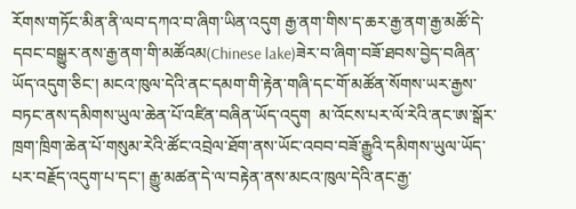རོགས་གཏོང་མིན་ནི་ལབ་དཀའ་བ་ཞིག་ཡིན་འདུག རྒྱ་ནག་གིས་ད་ཆར་རྒྱ་ནག་རྒྱ་མཚོ་དེ་དབང་བསྒྱུར་ནས་རྒྱ་ནག་གི་མཚོའམ(Chinese lake)ཟེར་བ་ཞིག་བཟོ་ཐབས་བྱེད་བཞིན་ཡོད་འདུག་ཅིང་། མངའ་ཁུལ་དེའི་ནང་དམག་གི་རྟེན་གཞི་དང་གོ་མཚོན་སོགས་ཡར་རྒྱས་བཏང་ནས་དམིགས་ཡུལ་ཆེན་པོ་འཛིན་བཞིན་ཡོད་འདུག  མ་འོངས་པར་ལོ་རེའི་ནང་ཨ་སྒོར་ཁྲག་ཁྲིག་ཆེན་པོ་གསུམ་རེའི་ཚོང་འབྲེལ་ཐོག་ནས་ཡོང་འབབ་བཟོ་རྒྱུའི་དམིགས་ཡུལ་ཡོད་པར་བརྗོད་འདུག་པ་དང་། རྒྱུ་མཚན་དེ་ལ་བརྟེན་ནས་མངའ་ཁུལ་དེའི་ནང་རྒྱ་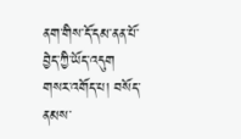ནག་གིས་དོ་དམ་ནན་པོ་བྱེད་ཀྱི་ཡོད་འདུག
གསར་འགོད་པ། བསོད་ནམས་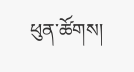ཕུན་ཚོགས།